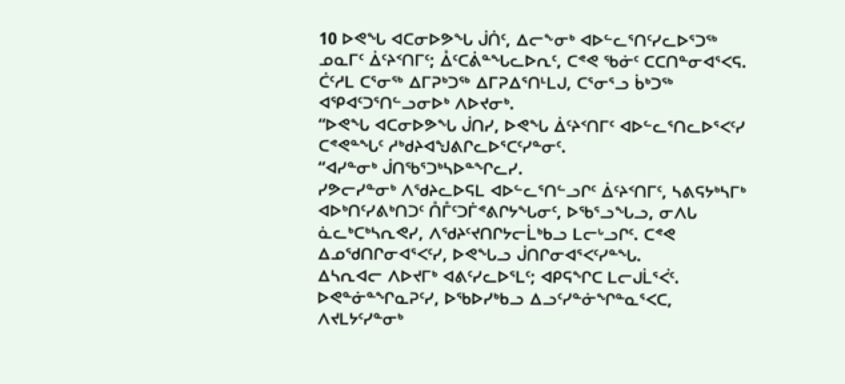10 ᐅᕙᖓ ᐊᑕᓂᐅᕗᖓ ᒎᑏᑦ, ᐃᓕᖕᓂᒃ ᐊᐅᓪᓚᕐᑎᑦᓯᓚᐅᕐᑐᖅ ᓄᓇᒥᑦ ᐄᑦᔨᑉᑎᒥᑦ; ᐂᑦᑕᕖᓐᖓᓚᐅᕆᑦ, ᑕᕝᕙ ᖃᓃᑦ ᑕᑕᑎᓐᓂᐊᕐᐸᕋ.
ᑖᑦᓱᒪ ᑕᕐᓂᖅ ᐃᒥᕈᒃᑐᖅ ᐃᒥᕈᐃᕐᑎᒻᒪᒍ, ᑕᕐᓂᕐᓗ ᑳᒃᑐᖅ ᐊᕿᐊᑦᑐᕐᑎᓪᓗᓂᐅᒃ ᐱᐅᔪᓂᒃ.
“ᐅᕙᖓ ᐊᑕᓂᐅᕗᖓ ᒎᑎᓯ, ᐅᕙᖓ ᐄᑦᔨᑉᑎᒥᑦ ᐊᐅᓪᓚᕐᑎᓚᐅᕐᐸᑦᓯ ᑕᕝᕙᓐᖓᑦ ᓱᒃᑯᔨᐊᖑᕕᒋᓚᐅᕐᑕᑦᓯᓐᓂᑦ.
“ᐊᓯᓐᓂᒃ ᒎᑎᖃᕐᑐᒃᓴᐅᓐᖏᓚᓯ.
ᓯᕗᓕᓯᓐᓂᒃ ᐱᖁᔨᓚᐅᕋᒪ ᐊᐅᓪᓚᕐᑎᓪᓗᒋᑦ ᐄᑦᔨᑉᑎᒥᑦ, ᓴᕕᕋᔭᒃᓴᒥᒃ ᐊᐅᒃᑎᑦᓯᕕᒃᑎᑐᑦ ᑍᒤᑦᑐᒦᕝᕕᒋᔭᖓᓂᑦ, ᐅᖃᕐᓗᖓᓗ, ᓂᐱᒐ ᓈᓚᒃᑕᒃᓴᕆᕙᓯ, ᐱᖁᔨᑦᔪᑎᒋᔭᓕᒫᒃᑲᓗ ᒪᓕᒡᓗᒋᑦ. ᑕᕝᕙ ᐃᓄᖁᑎᒋᓂᐊᕐᐸᑦᓯ, ᐅᕙᖓᓗ ᒎᑎᒋᓂᐊᕐᐸᑦᓯᓐᖓ.
ᐃᓴᕆᐊᓕ ᐱᐅᔪᒥᒃ ᐊᕕᑦᓯᓚᐅᕐᒪᑦ; ᐊᑭᕋᖏᑕ ᒪᓕᒍᒫᕐᐹᑦ.
ᐅᕙᓐᓃᓐᖏᓇᕈᑦᓯ, ᐅᖃᐅᓯᒃᑲᓗ ᐃᓗᑦᓯᓐᓃᖏᓐᓇᕐᐸᑕ, ᐱᔪᒪᔭᑦᓯᓐᓂᒃ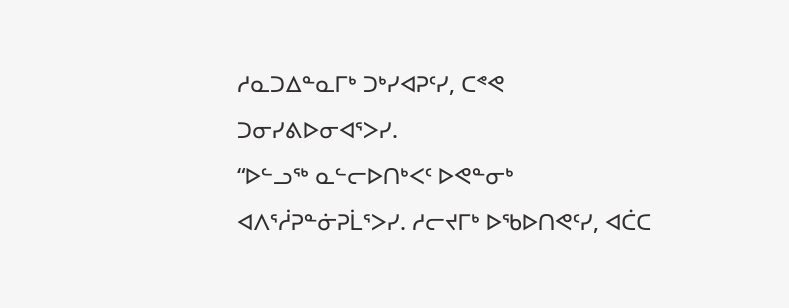ᓱᓇᑐᐃᓐᓇᒥᒃ ᑐᒃᓯᐊᕈᑦᓯ, ᑕᕝᕙ ᑐᓂᓯᕕᐅᓂᐊᕐᐳᓯ.
“ᐅᓪᓗᖅ ᓇᓪᓕᐅᑎᒃᐸᑦ ᐅᕙᓐᓂᒃ ᐊᐱᕐᓲᕈᓐᓃᕈᒫᕐᐳᓯ. ᓱᓕᔪᒥᒃ ᐅᖃᐅᑎᕙᑦᓯ, ᐊᑖᑕ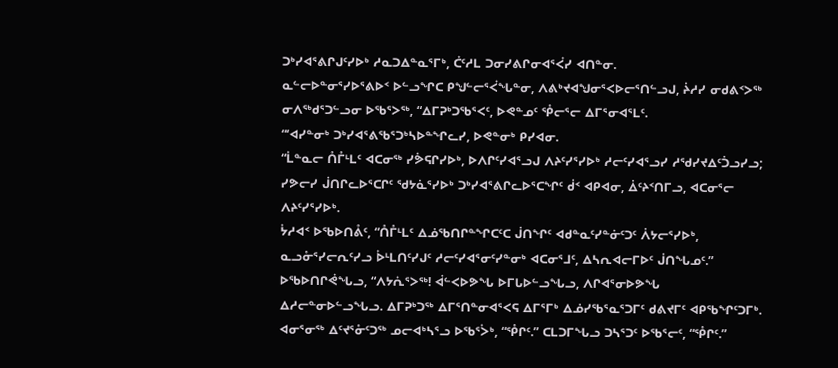ᑐᒃᓯᐊᕐᕕᒋᒍᑦᓯᐅᒃ ᓱᓇᑐᐃᓐᓇᕐᒥᒃ, ᑖᑦᓱᒪ ᑐᓂᓯᕕᒋᓂᐊᕐᐹᓯ ᐊᑎᓐᓂ.
ᓇᓪᓕᐅᓐᓂᕐᓯᐅᕐᕕᐅᑉ ᐅᓪᓗᖏᑕ ᑭᖑᓪᓕᕐᐹᖓᓐᓂ, ᐱᕕᒃᔪᐊᖑᓂᕐᐸᐅᓕᕐᑎᓪᓗᒍ, ᔩᓱᓯ ᓂᑯᕕᑉᐳᖅ ᓂᐱᖅᑯᕐᑐᓪᓗᓂ ᐅᖃᕐᐳᖅ, “ᐃᒥᕈᒃᑐᖃᕐᐸᑦ, ᐅᕙᓐᓄᑦ ᕾᓕᕐᓕ ᐃᒥᕐᓂᐊᕐᒪᑦ.
“‘ᐊᓯᓐᓂᒃ ᑐᒃᓯᐊᕐᕕᖃᕐᑐᒃᓴᐅᓐᖏᓚᓯ, ᐅᕙᓐᓂᒃ ᑭᓯᐊᓂ.
“ᒫᓐᓇᓕ ᑍᒤᒻᒪᑦ ᐊᑕᓂᖅ ᓯᕘᕋᒋᓯᐅᒃ, ᐅᐱᒋᑦᓯᐊᕐᓗᒍ ᐱᔨᑦᓯᕐᓯᐅᒃ ᓱᓕᑦᓯᐊᕐᓗᓯ ᓱᖁᓯᔪᐃᑦᑑᓗᓯᓗ; ᓯᕗᓕᓯ ᒎᑎᒋᓚᐅᕐᑕᒋᑦ ᖁᔭᓈᕐᓯᐅᒃ ᑐᒃᓯᐊᕐᕕᒋᓚᐅᕐᑕᖏᑦ ᑰᑉ ᐊᑭᐊᓂ, ᐄᑦᔨᑉᑎᒥᓗ, ᐊᑕᓂᕐᓕ ᐱᔨᑦᓯᕐᓯᐅᒃ.
ᔮᓱᐊᑉ ᐅᖃᐅᑎᕔᑦ, “ᑍᒤᒻᒪᑦ ᐃᓅᖃᑎᒋᓐᖏᑕᑦᑕ ᒎᑎᖏᑦ ᐊᑯᓐᓇᑦᓯᓐᓃᑦᑐᑦ ᐲᔭᓕᕐᓯᐅᒃ, ᓇᓗᓁᕐᓯᓕᕆᑦᓯᓗ ᐆᒻᒪᑎᑦᓯᒍᑦ ᓱᓕᑦᓯᐊᕐᓂᑦᓯᓐᓂᒃ ᐊᑕᓂᕐᒧᑦ, ᐃᓴᕆᐊᓕᒥᐅᑦ ᒎᑎᖓᓄᑦ.”
ᐅᖃᐅᑎᒋᕚᖓᓗ, “ᐱᔭᕇᕐᐳᖅ! ᐋᓪᐸᐅᕗᖓ ᐅᒥᒐᐅᓪᓗᖓᓗ, ᐱᒋᐊᕐᓂᐅᕗᖓ ᐃᓱᓕᓐᓂᐅᓪᓗᖓᓗ. ᐃᒥᕈᒃᑐᖅ ᐃᒥᕐᑎᓐᓂᐊᕐᐸᕋ ᐃᒥᕐᒥᒃ ᐃᓅᓯᖃᕐᓇᕐᑐᒥᑦ ᑯᕕᔪᒥᑦ ᐊᑭᖃᖏᑦᑐᒥᒃ.
ᐊᓂᕐᓂᖅ ᐃᑦᔪᕐᓁᑦᑐᖅ ᓄᓕᐊᒃᓴᕐᓗ ᐅᖃᕐᐴᒃ, “ᕾᒋᑦ.” ᑕᒪᑐᒥᖓᓗ ᑐᓴᕐᑐᑦ ᐅᖃᕐᓕᑦ, “ᕾᒋᑦ.”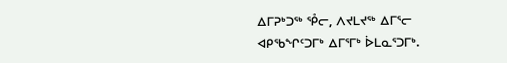ᐃᒥᕈᒃᑐᖅ ᕾᓕ, ᐱᔪᒪᔪᖅ ᐃᒥᕐᓕ ᐊᑭᖃᖏᑦᑐᒥᒃ ᐃᒥᕐᒥᒃ ᐆᒪᓇᕐᑐᒥᒃ.